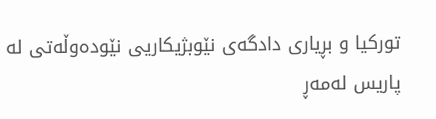توركیا و بڕیاری دادگه‌ی نێوبژیكاریی نێوده‌وڵه‌تی له‌ پاریس له‌مه‌ڕ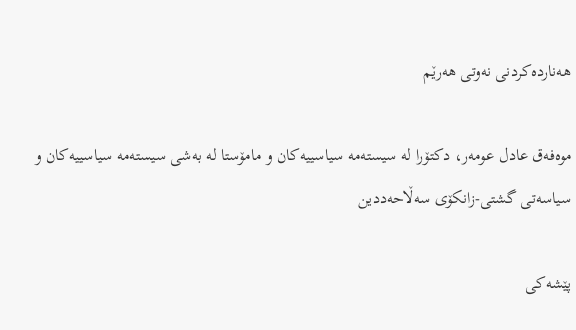هه‌نارده‌كردنی نه‌وتی هه‌رێم

موەفه‌ق عادل عومەر، دكتۆرا له‌ سیسته‌مه‌ سیاسییه‌كان و مامۆستا له‌ به‌شی سیسته‌مه‌ سیاسییه‌كان و سیاسه‌تی گشتی-زانكۆی سه‌ڵاحه‌ددین

پێشه‌كی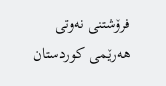فرۆشتنی نه‌وتی هه‌رێمی كوردستان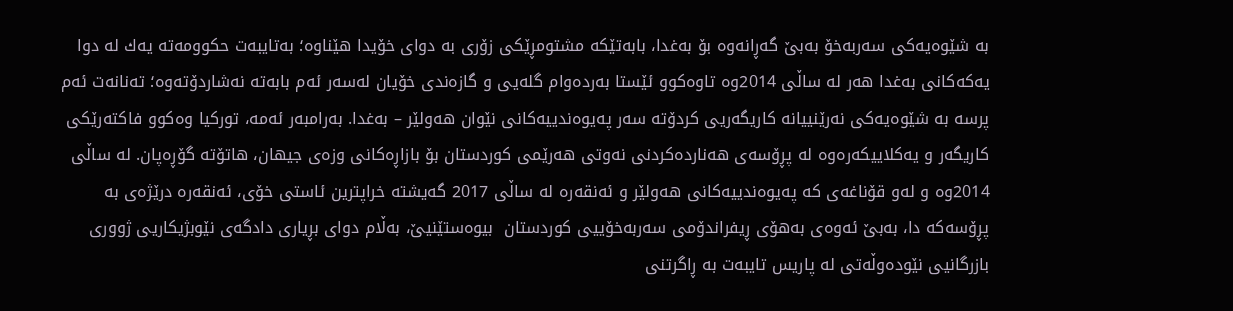به‌ شێوه‌یه‌كی سه‌ربه‌خۆ به‌بێ گه‌ڕانه‌وه‌ بۆ به‌غدا، بابه‌تێكه‌ مشتومڕێكی زۆری به‌ دوای خۆیدا هێناوه‌؛ به‌تایبه‌ت حكوومه‌ته‌ یه‌ك له‌ دوا یه‌كه‌كانی به‌غدا هه‌ر له‌ ساڵی 2014وه‌ تاوه‌كوو ئێستا به‌رده‌وام گله‌یی و گازه‌ندی خۆیان له‌سه‌ر ئه‌م بابه‌ته‌ نه‌شاردۆته‌وه‌؛ ته‌نانه‌ت ئه‌م پرسه‌ به‌ شێوه‌یه‌كی نه‌رێنییانه‌ كاریگه‌ریی كردۆته‌ سه‌ر په‌یوه‌ندییه‌كانی نێوان هه‌ولێر – به‌غدا. به‌رامبه‌ر ئه‌مه،‌ توركیا وه‌كوو فاكته‌رێكی كاریگه‌ر و یه‌كلاییكه‌ره‌وه‌ له‌ پڕۆسه‌ی هه‌نارده‌كردنی نه‌وتی هه‌رێمی کوردستان بۆ بازاڕه‌كانی وزه‌ی جیهان، هاتۆته‌ گۆڕه‌پان. له‌ ساڵی 2014وه‌ و له‌و قۆناغه‌ی كه‌ په‌یوه‌ندییه‌كانی هه‌ولێر و ئه‌نقه‌ره‌ له‌ ساڵی 2017 گه‌یشته‌ خراپترین ئاستی خۆی، ئه‌نقه‌ره‌ درێژه‌ی به‌ پڕۆسه‌كه‌ دا، به‌بێ ئه‌وه‌ی به‌هۆی ڕیفراندۆمی سه‌ربه‌خۆییی كوردستان  بیوه‌ستێنیێ، به‌ڵام دوای بڕیاری دادگه‌ی نێوبژیكاریی ژووری بازرگانیی نێوده‌وڵه‌تی له‌ پاریس تایبه‌ت به‌ ڕاگرتنی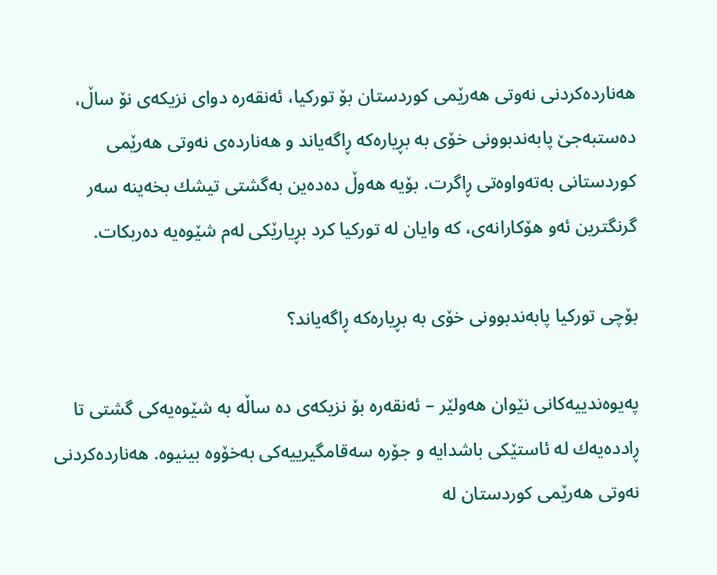هه‌نارده‌كردنی نه‌وتی هه‌رێمی کوردستان بۆ توركیا، ئه‌نقه‌ره‌ دوای نزیكه‌ی نۆ ساڵ، ده‌ستبه‌جێ پابه‌ندبوونی خۆی به‌ بڕیاره‌كه‌ ڕاگه‌یاند و هه‌نارده‌ی نه‌وتی هه‌رێمی کوردستانی به‌ته‌واوه‌تی ڕاگرت. بۆیە‌ هه‌وڵ ده‌ده‌ین به‌گشتی تیشك بخه‌ینه‌ سه‌ر گرنگترین ئه‌و هۆكارانه‌ی،‌ كه‌ وایان له‌ توركیا كرد بڕیارێكی له‌م شێوه‌یه‌ ده‌ربكات.

بۆچی توركیا پابه‌ندبوونی خۆی به‌ بڕیاره‌كه‌ ڕاگه‌یاند؟

په‌یوه‌ندییه‌كانی نێوان هه‌ولێر – ئه‌نقه‌ره‌ بۆ نزیكه‌ی ده‌ ساڵە به‌ شێوه‌یه‌كی گشتی تا ڕادده‌یه‌ك له‌ ئاستێكی باشدایه‌ و جۆره‌ سه‌قامگیرییه‌كی به‌خۆ‌وه‌ بینیوه‌. هه‌نارده‌كردنی نه‌وتی هه‌رێمی كوردستان له‌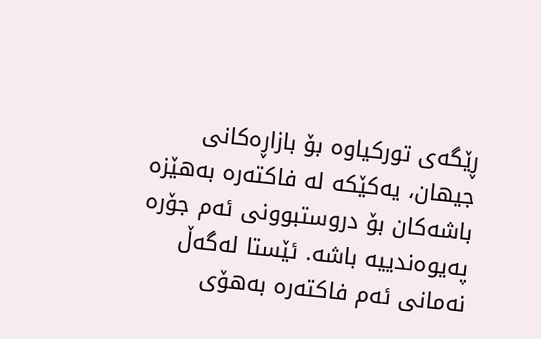ڕێگه‌ی توركیاوه‌ بۆ بازاڕه‌كانی جیهان، یه‌كێكه‌ له‌ فاكته‌ره‌ به‌هێزه‌ باشه‌كان بۆ دروستبوونی ئه‌م جۆره‌ په‌یوه‌ندییه‌ باشه‌. ئێستا له‌گه‌ڵ نه‌مانی ئه‌م فاكته‌ره‌ به‌هۆی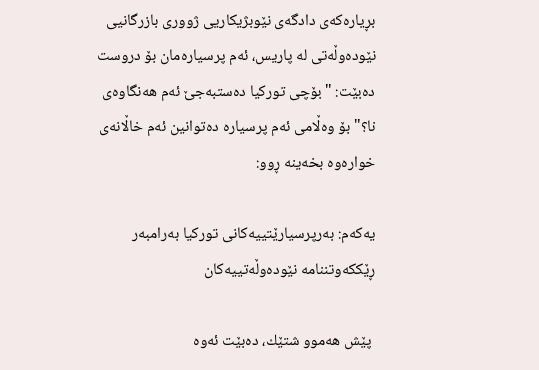بڕیاره‌كه‌ی دادگه‌ی نێوبژیكاریی ژووری بازرگانیی نێوده‌وڵه‌تی له‌ پاریس، ئه‌م پرسیاره‌‌مان بۆ دروست ده‌بێت: "بۆچی توركیا ده‌ستبه‌جێ ئه‌م هه‌نگاوه‌ی نا؟" بۆ وه‌ڵامی ئه‌م پرسیاره‌ ده‌توانین ئه‌م خاڵانه‌ی خواره‌وه‌ بخه‌ینه‌ ڕوو:

یه‌كه‌م: به‌رپرسیارێتییه‌كانی توركیا به‌رامبه‌ر ڕێكکه‌وتننامه‌ نێوده‌وڵه‌تییه‌كان

 پێش هه‌موو شتێك، ده‌بێت ئه‌وه‌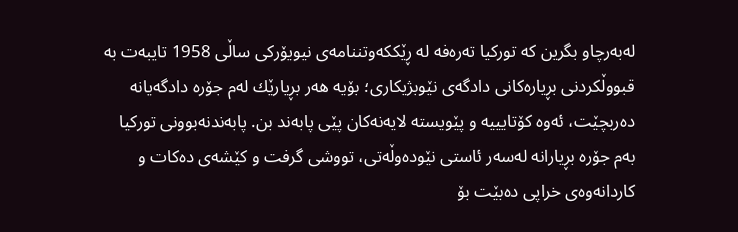له‌به‌رچاو بگرین كه‌ توركیا ته‌ره‌فه‌ له‌ ڕێكکه‌وتننامه‌ی نیویۆركی ساڵی 1958 تایبه‌ت به‌ قبووڵكردنی بڕیاره‌كانی دادگه‌ی نێوبژیكاری؛ بۆیه‌ هه‌ر بڕیارێك له‌م جۆره‌ دادگه‌یانه‌ ده‌ربچێت، ئه‌وه‌ كۆتایییه‌ و پێویسته‌ لایه‌نه‌كان پێی پابه‌ند بن. پابه‌ندنه‌بوونی توركیا به‌م جۆره‌ بڕیارانه‌ له‌سه‌ر ئاستی نێوده‌وڵه‌تی، تووشی گرفت و كێشه‌ی‌ ده‌كات و كاردانه‌وه‌ی خراپی ده‌بێت بۆ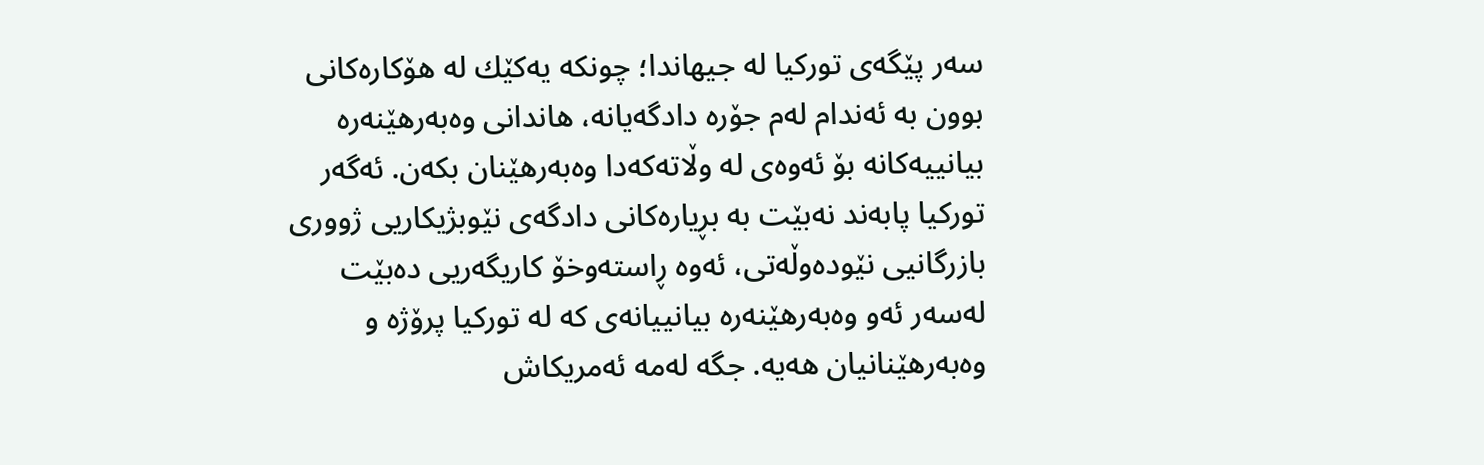سه‌ر پێگه‌ی توركیا له‌ جیهاندا؛ چونكه‌ یه‌كێك له‌ هۆكاره‌كانی بوون به‌ ئه‌ندام له‌م جۆره‌ دادگه‌یانه‌، هاندانی وه‌به‌رهێنه‌ره‌ بیانییه‌كانه‌ بۆ ئه‌وه‌ی له‌ وڵاته‌كه‌دا وه‌به‌رهێنان بكه‌ن. ئه‌گه‌ر توركیا پابه‌ند نه‌بێت به‌ بڕیاره‌كانی دادگه‌ی نێوبژیكاریی ژووری بازرگانیی نێوده‌وڵه‌تی، ئه‌وه‌ ڕاسته‌وخۆ كاریگه‌ریی ده‌بێت له‌سه‌ر ئه‌و وه‌به‌رهێنه‌ره‌ بیانییانه‌ی كه‌ له‌ توركیا پرۆژه‌ و وه‌به‌رهێنانیان هه‌یه‌. جگه‌ له‌مه ئه‌مریكاش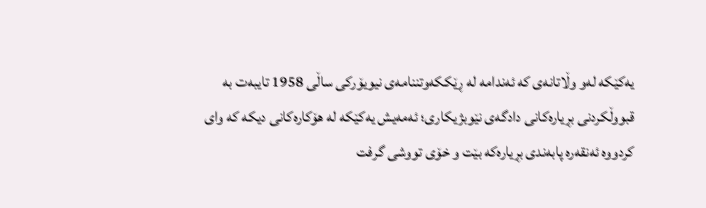یه‌كێكه‌ له‌و وڵاتانه‌ی‌ كه‌ ئه‌ندامه‌ له‌ ڕێكکه‌وتننامه‌ی نیویۆركی ساڵی 1958 تایبه‌ت به‌ قبووڵكردنی بڕیاره‌كانی دادگه‌ی نێوبژیكاری؛ ئه‌مه‌یش یه‌كێكه‌ له‌ هۆكاره‌كانی دیكه‌ كه‌ وای كردووه‌ ئه‌نقه‌ره‌ پابه‌ندی بڕیاره‌كه‌ بێت و خۆی تووشی گرفت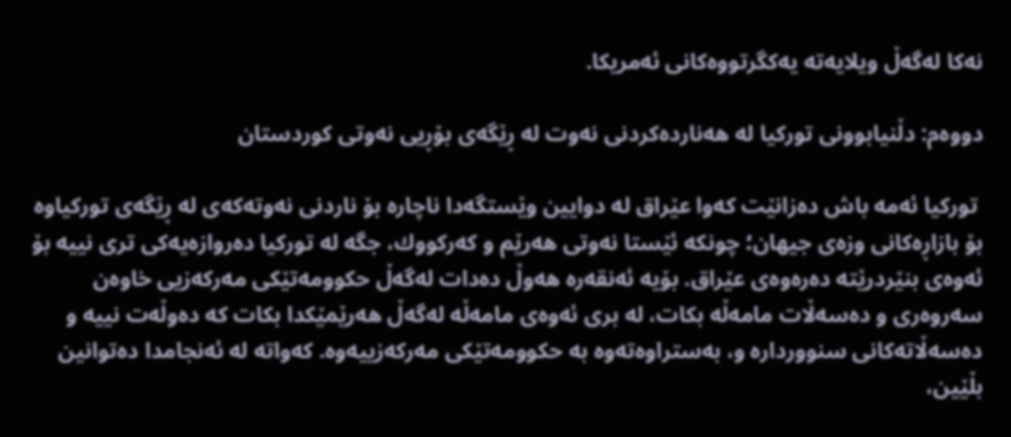نه‌كا له‌گه‌ڵ ویلایه‌ته‌ یه‌كگرتووه‌كانی ئه‌مریكا.

دووه‌م: دڵنیابوونی توركیا له‌ هه‌نارده‌كردنی نه‌وت له‌ ڕێگه‌ی بۆڕیی نه‌وتی كوردستان

 توركیا ئه‌مه‌ باش ده‌زانێت كه‌وا عێراق له‌ دوایین وێستگه‌دا ناچاره‌ بۆ ناردنی نه‌وته‌كه‌ی له‌ ڕێگه‌ی توركیاوه‌ بۆ بازاڕه‌كانی وزه‌ی جیهان؛ چونكه‌ ئێستا نه‌وتی هه‌رێم و كه‌ركووك، جگه‌ له‌ توركیا ده‌روازه‌یه‌كی تری نییه‌ بۆ ئه‌وه‌ی بنێردرێته‌ ده‌ره‌وه‌ی عێراق. بۆیه‌ ئه‌نقه‌ره‌ هه‌وڵ ده‌دات له‌گه‌ڵ حكوومه‌تێكی مه‌ركه‌زیی خاوه‌ن سه‌روه‌ری و ده‌سه‌ڵات مامه‌ڵه‌ بكات، له‌ بری ئه‌وه‌ی مامه‌ڵه‌ له‌گه‌ڵ هه‌رێمێكدا بكات كه‌ ده‌وڵه‌ت نییه‌ و ده‌سه‌ڵاته‌كانی سنوورداره‌ و، به‌ستراوه‌ته‌وه‌ به‌ حكوومه‌تێكی مه‌ركه‌زییه‌وه‌. كه‌واتە له‌ ئه‌نجامدا ده‌توانین بڵێین،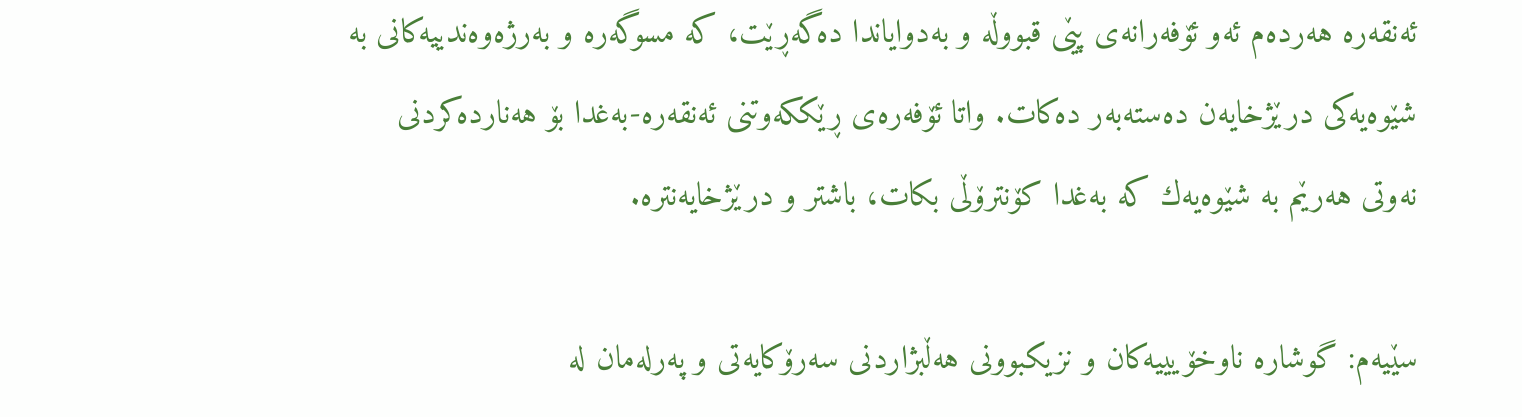ئه‌نقه‌ره‌ هه‌رده‌م ئه‌و ئۆفه‌رانه‌ی پێی قبووڵه‌ و به‌دوایاندا ده‌گه‌ڕێت، كه‌ مسوگه‌ره‌ و به‌رژه‌وه‌ندییه‌كانی به‌ شێوه‌یه‌كی درێژخایه‌ن ده‌سته‌به‌ر ده‌كات. واتا ئۆفه‌ره‌ی ڕێكکه‌وتنی ئه‌نقه‌ره‌-به‌غدا بۆ هه‌نارده‌كردنی نه‌وتی هه‌رێم به‌ شێوه‌یه‌ك كه‌ به‌غدا كۆنترۆڵی بكات، باشتر و درێژخایه‌نتره‌.

سێیه‌م: گوشاره‌ ناوخۆیییه‌كان و نزیكبوونی هه‌ڵبژاردنی سه‌رۆكایه‌تی و په‌رله‌مان له‌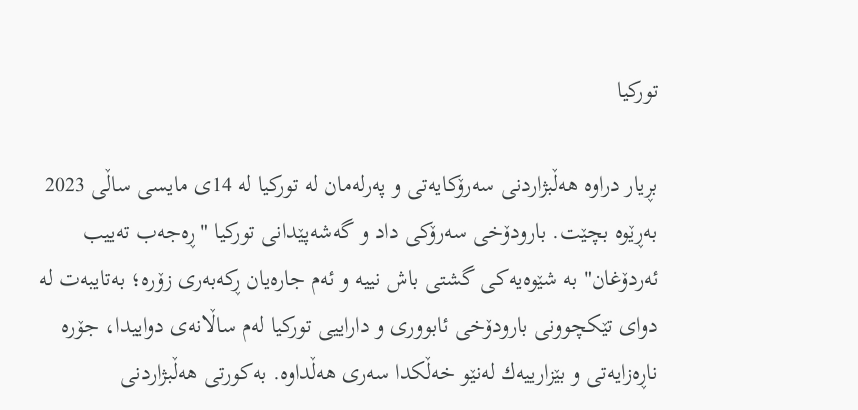توركیا

بڕیار دراوه‌ هه‌ڵبژاردنی سه‌رۆكایه‌تی و په‌رله‌مان له‌ توركیا له‌ 14ی مایسی ساڵی 2023 به‌ڕێوه‌ بچێت. بارودۆخی سه‌رۆكی داد و گه‌شه‌پێدانی توركیا "ڕه‌جه‌ب ته‌ییب ئه‌ردۆغان" به‌ شێوه‌یه‌كی گشتی باش نییه‌ و ئه‌م جاره‌یان ڕكه‌به‌ری زۆره‌؛ به‌تایبه‌ت له‌ دوای تێكچوونی بارودۆخی ئابووری و داراییی توركیا له‌م ساڵانه‌ی دواییدا، جۆره‌ ناڕه‌زایه‌تی و بێزارییه‌ك له‌نێو خه‌ڵكدا سه‌ری هه‌ڵداوه‌. به‌كورتی هه‌ڵبژاردنی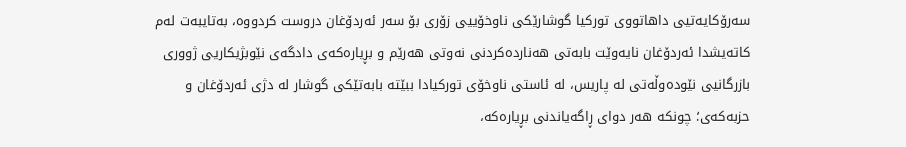سه‌رۆكایه‌تیی داهاتووی توركیا گوشارێكی ناوخۆییی زۆری بۆ سه‌ر ئه‌ردۆغان دروست كردووه‌، به‌تایبه‌ت له‌م كاته‌یشدا ئه‌ردۆغان نایه‌وێت بابه‌تی هه‌نارده‌كردنی نه‌وتی هه‌رێم و بڕیاره‌كه‌ی دادگه‌ی نێوبژیكاریی ژووری بازرگانیی نێوده‌وڵه‌تی له‌ پاریس، له‌ ئاستی ناوخۆی توركیادا ببێته‌ بابه‌تێكی گوشار له‌ دژی ئه‌ردۆغان و حزبه‌كه‌ی؛ چونكه‌ هه‌ر دوای ڕاگه‌یاندنی بڕیاره‌كه‌،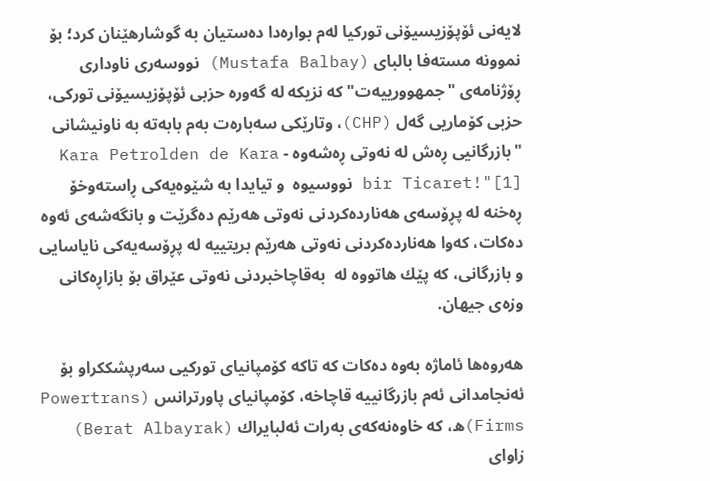لایه‌نی ئۆپۆزیسیۆنی توركیا له‌م بواره‌دا ده‌ستیان بە گوشارهێنان كرد؛ بۆ نموونه‌ مسته‌فا بالبای (Mustafa Balbay) نووسه‌ری ناوداری ڕۆژنامه‌ی "جمهوورییه‌ت" كه‌ نزیكه‌ له‌ گه‌وره‌ حزبی ئۆپۆزیسیۆنی توركی، حزبی كۆماریی گه‌ل (CHP)، وتارێكی سه‌باره‌ت به‌م بابه‌ته‌ به‌ ناونیشانی "بازرگانیی ڕه‌ش له‌ نه‌وتی ڕه‌شه‌وه‌ - Kara Petrolden de Kara bir Ticaret!"[1] نووسیوه‌  و تیایدا به‌ شێوه‌یه‌كی ڕاسته‌وخۆ ڕه‌خنه‌ له‌ پڕۆسه‌ی هه‌نارده‌كردنی نه‌وتی هه‌رێم ده‌گرێت و بانگه‌شه‌ی ئه‌وه‌ ده‌كات، كه‌وا هه‌نارده‌كردنی نه‌وتی هه‌رێم بریتییه‌ له‌ پڕۆسه‌یه‌كی نایاسایی و بازرگانی،‌ كه‌ پێك هاتووه‌ له‌  به‌قاچاخبردنی نه‌وتی عێراق‌ بۆ بازاڕه‌كانی وزه‌ی جیهان.

هه‌روه‌ها ئاماژه‌ به‌وه‌ ده‌كات كه‌ تاكه‌ كۆمپانیای توركیی سه‌رپشككراو بۆ ئه‌نجامدانی ئه‌م بازرگانییه‌ قاچاخه‌، كۆمپانیای پاورترانس (Powertrans Firms)ه‌، كه‌ خاوه‌نه‌كه‌ی‌ به‌رات ئه‌لبایراك‌ (Berat Albayrak) زاوای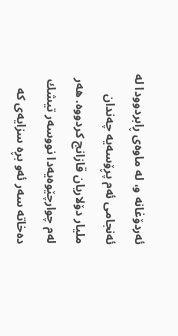ئه‌ردۆغانه و، له‌ ماوه‌ی ڕابردوودا له‌ ئه‌نجامی ئه‌م پڕۆسه‌یه‌ چه‌ندان ملیار دۆلاریان قازانج كردووه‌. هه‌ر له‌م چوارچێوه‌یه‌دا نووسه‌ر تیشك ده‌خاته‌ سه‌ر ئه‌و بڕه‌ سزایه‌ی كه‌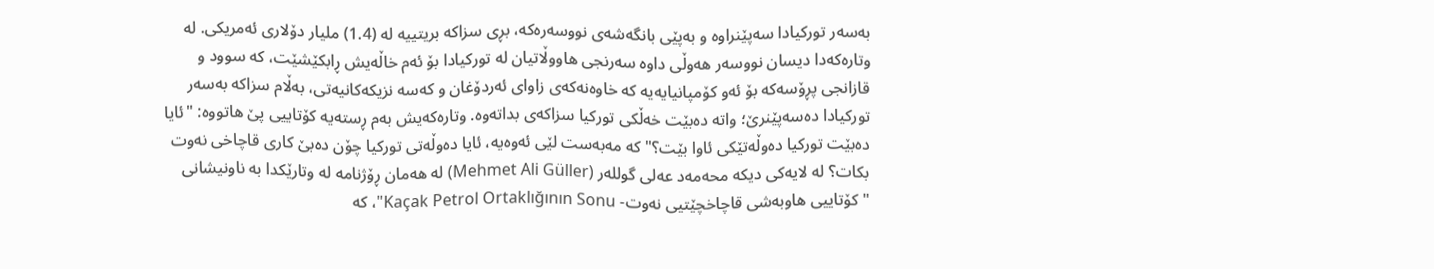بەسەر توركیادا سه‌پێنراوه‌ و به‌پێی بانگه‌شه‌ی نووسه‌ره‌كه،‌ بڕی سزاکە بریتییه‌ له‌ (1.4) ملیار دۆلاری ئه‌مریكی. له‌ وتاره‌كه‌دا دیسان نووسه‌ر هه‌وڵی داوه‌ سه‌ر‌نجی هاووڵاتیان له‌ توركیادا بۆ ئه‌م خاڵه‌یش ڕابكێشێت، كه‌ سوود و قازانجی پڕۆسه‌كه‌ بۆ ئه‌و كۆمپانیایه‌یه‌ كه‌ خاوه‌نه‌كه‌ی زاوای ئه‌ردۆغان و كه‌سه‌ نزیكه‌كانیه‌تی، به‌ڵام سزاكه‌ به‌سه‌ر توركیادا ده‌سه‌پێنرێ؛ واتە ده‌بێت خه‌ڵكی توركیا سزاكه‌ی بداته‌وه‌. وتاره‌كه‌یش به‌م ڕسته‌یه‌ كۆتاییی پێ هاتووه‌: "ئایا ده‌بێت توركیا ده‌وڵه‌تێكی ئاوا بێت؟" كه‌ مه‌به‌ست لێی ئه‌وه‌یه‌، ئایا ده‌وڵه‌تی توركیا چۆن ده‌بێ كاری قاچاخی نه‌وت بكات؟ له‌ لایه‌كی دیكه‌ محەمەد عەلی گولله‌ر (Mehmet Ali Güller) له‌ هه‌مان ڕۆژنامه‌ له‌ وتارێكدا‌ به‌ ناونیشانی "كۆتاییی هاوبه‌شی قاچاخچێتیی نه‌وت- Kaçak Petrol Ortaklığının Sonu"، کە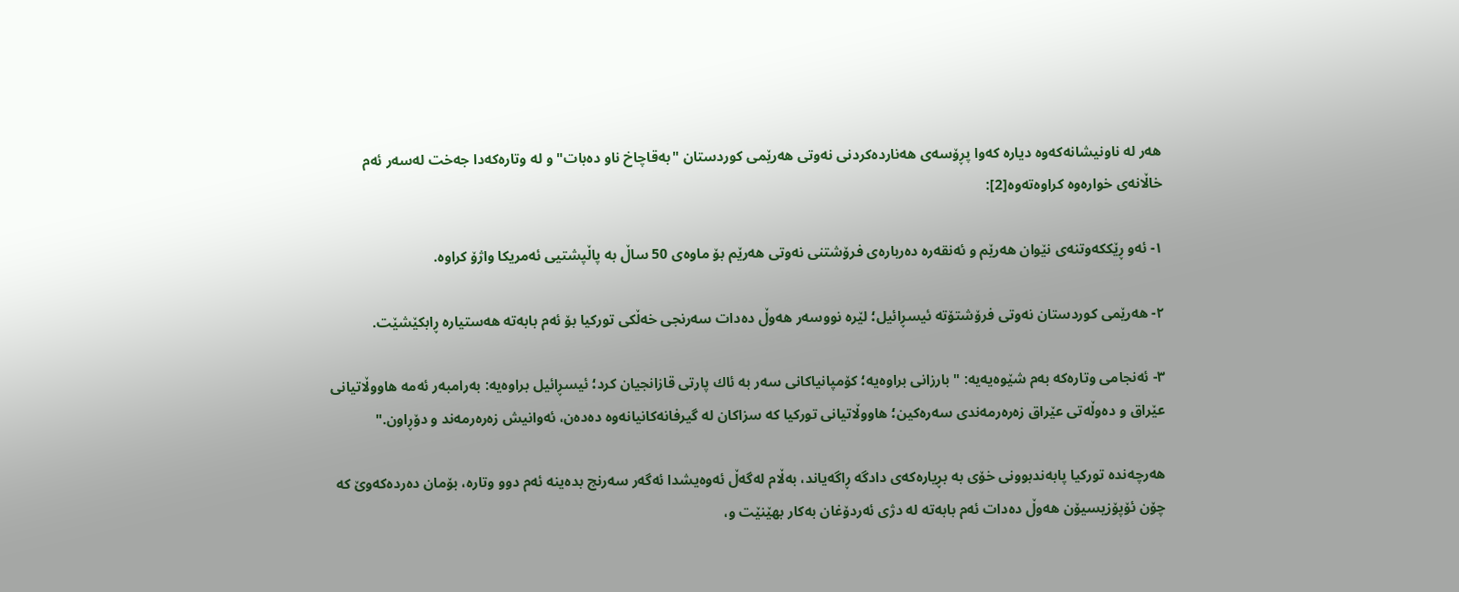هەر له‌ ناونیشانه‌كەوە‌ دیاره‌ كه‌وا پڕۆسه‌ی هه‌نارده‌كردنی نه‌وتی هه‌رێمی كوردستان "به‌قاچاخ ناو دەبات" و له‌ وتاره‌كه‌دا جه‌خت له‌سه‌ر ئه‌م خاڵانه‌ی خواره‌وه‌ كراوه‌ته‌وه‌‌[2]:

١- ئه‌و ڕێكکه‌وتنه‌ی نێوان هه‌رێم و ئه‌نقه‌ره‌ ده‌رباره‌ی فرۆشتنی نه‌وتی هه‌رێم بۆ ماوه‌ی 50 ساڵ به‌ پاڵپشتیی ئه‌مریكا واژۆ كراوه‌.

٢- هه‌رێمی كوردستان نه‌وتی فرۆشتۆته‌ ئیسڕائیل؛ لێره‌ نووسه‌ر هه‌وڵ ده‌دات سه‌رنجی خه‌ڵكی توركیا بۆ ئه‌م بابه‌ته‌ هه‌ستیاره‌ ڕابكێشێت.

٣- ئه‌نجامی وتاره‌كه‌ به‌م شێوه‌یه‌یه‌‌: "بارزانی براوه‌یه‌؛ كۆمپانیاكانی سه‌ر به‌ ئاك پارتی قازانجیان كرد؛ ئیسڕائیل براوه‌یه‌: به‌رامبه‌ر ئه‌مه‌ هاووڵاتیانی عێراق و ده‌وڵه‌تی عێراق زه‌ره‌رمه‌ندی سه‌ره‌كین؛ هاووڵاتیانی توركیا كه‌ سزاكان له‌ گیرفانه‌كانیانەوە ده‌ده‌ن، ئه‌وانیش زه‌ره‌رمه‌ند و دۆڕاون."

هه‌رچه‌نده‌ توركیا پابه‌ندبوونی خۆی به‌ بڕیاره‌كه‌ی دادگه‌ ڕاگه‌یاند، به‌ڵام له‌گه‌ڵ ئه‌وه‌یشدا ئه‌گه‌ر سه‌ر‌نج بده‌ینه‌ ئه‌م دوو وتاره‌، بۆمان ده‌رده‌كه‌وێ كه‌ چۆن ئۆپۆزیسیۆن هه‌وڵ ده‌دات ئه‌م بابه‌ته‌ له‌ دژی ئه‌ردۆغان به‌كار بهێنێت و،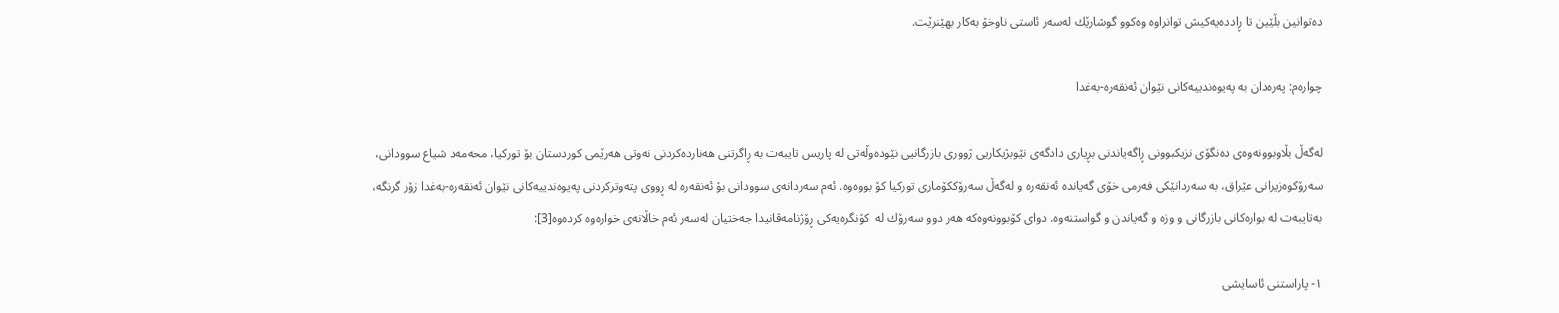ده‌توانین بڵێین تا ڕادده‌یه‌كیش توانراوه‌ وه‌كوو گوشارێك له‌سه‌ر ئاستی ناوخۆ به‌كار بهێنرێت‌.

چواره‌م: په‌ره‌دان به‌ په‌یوه‌ندییه‌كانی نێوان ئه‌نقه‌ره‌-به‌غدا

له‌گه‌ڵ بڵاوبوونه‌وه‌ی ده‌نگۆی نزیكبوونی ڕاگه‌یاندنی بڕیاری دادگه‌ی نێوبژیكاریی ژووری بازرگانیی نێوده‌وڵه‌تی له‌ پاریس تایبه‌ت به‌ ڕاگرتنی هه‌نارده‌كردنی نه‌وتی هه‌رێمی کوردستان بۆ توركیا، محه‌مه‌د شیاع سوودانی، سه‌رۆكوه‌زیرانی عێراق، به‌ سه‌ردانێكی فه‌رمی خۆی گه‌یانده‌ ئه‌نقه‌ره‌ و له‌گه‌ڵ سه‌رۆككۆماری توركیا كۆ بووه‌وه‌. ئه‌م سه‌ردانه‌ی سوودانی بۆ ئه‌نقه‌ره‌ له‌ ڕووی پته‌وتركردنی په‌یوه‌ندییه‌كانی نێوان ئه‌نقه‌ره‌-به‌غدا زۆر گرنگه‌، به‌تایبه‌ت له‌ بواره‌كانی بازرگانی و وزه‌ و گه‌یاندن و گواستنه‌وه‌. دوای كۆبوونه‌وه‌كه‌ هه‌ر دوو سه‌رۆك له‌  كۆنگره‌یه‌كی ڕۆژنامەڤانیدا جه‌ختیان له‌سه‌ر ئه‌م خاڵانه‌ی خواره‌وه‌ كرده‌وه‌[3]:

١- پاراستنی ئاسایشی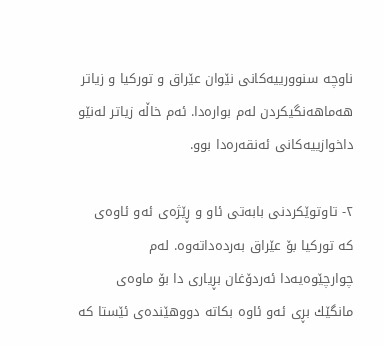ناوچه‌ سنوورییه‌كانی نێوان عێراق و توركیا و زیاتر هه‌ماهه‌نگیكردن له‌م بواره‌دا. ئه‌م خاڵه‌ زیاتر له‌نێو داخوازییه‌كانی ئه‌نقه‌ره‌دا بوو.

٢- تاوتوێكردنی بابه‌تی ئاو و ڕێژه‌ی ئه‌و ئاوه‌ی كه‌ توركیا بۆ عێراق بەرده‌داته‌وه. له‌م چوارچێوه‌یه‌دا ئه‌ردۆغان بڕیاری دا بۆ ماوه‌ی مانگێك بڕی ئه‌و ئاوه‌ بكاته‌ دووهێنده‌ی ئێستا كه‌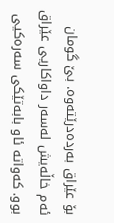بۆ عێراق به‌رده‌درێته‌وه‌. بێ گومان ئه‌م خاڵه‌یش له‌سه‌ر داواكاریی عێراق بوو. كه‌واتە ئاو بابه‌تێكی سه‌ره‌كیی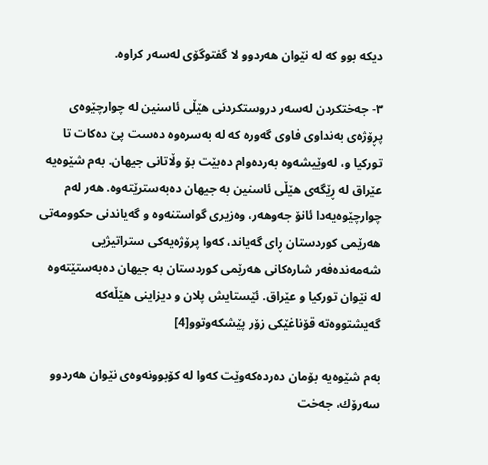دیكه‌ بوو كه‌ له‌ نێوان هه‌ردوو لا گفتوگۆی له‌سه‌ر كراوه‌.

٣- جه‌ختكردن له‌سه‌ر دروستكردنی هێڵی ئاسنین له‌ چوارچێوه‌ی پڕۆژه‌ی به‌نداوی فاوی گه‌وره‌ كه‌ له‌ به‌سره‌وه‌ ده‌ست پێ ده‌كات تا توركیا و، له‌وێیشەوە به‌رده‌وام ده‌بێت بۆ وڵاتانی جیهان. به‌م شێوه‌یه‌ عێراق له‌ ڕێگه‌ی هێڵی ئاسنین به‌ جیهان ده‌به‌سترێته‌وه‌. هه‌ر له‌م چوارچێوه‌یه‌دا ئانۆ جه‌وهه‌ر، وه‌زیری گواستنه‌وه‌ و گه‌یاندنی حكوومه‌تی هه‌رێمی كوردستان ڕای گه‌یاند، كه‌وا پرۆژه‌یه‌كی ستراتیژیی شه‌مه‌نده‌فه‌ر شاره‌كانی هه‌رێمی كوردستان به‌ جیهان ده‌به‌ستێته‌وه‌ له‌ نێوان توركیا و عێراق. ئێستایش پلان و دیزاینی هێڵەكه‌ گه‌یشتووه‌ته‌ قۆناغێكی زۆر پێشكه‌وتوو[4]

به‌م شێوه‌یه‌ بۆمان ده‌رده‌كه‌وێت كه‌وا له‌ كۆبوونه‌وه‌‌ی نێوان هه‌ردوو سه‌رۆك، جه‌خت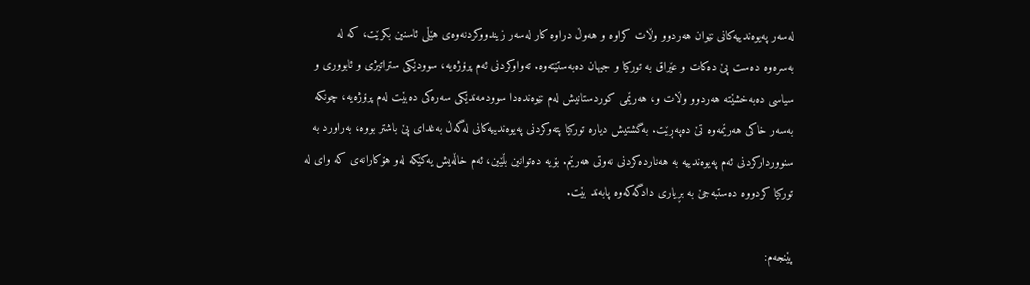له‌سه‌ر په‌یوه‌ندییه‌كانی نێوان هه‌ردوو وڵات كراوه‌ و هه‌وڵ دراوه‌ كار له‌سه‌ر زیندووكردنه‌وه‌ی هێڵی ئاسنین بكرێت، كه‌ له‌ به‌سره‌وە ده‌ست پێ ده‌كات و عێراق به‌ توركیا و جیهان ده‌به‌ستێتەوە. ته‌واوكردنی ئه‌م پرۆژه‌یه‌، سوودێكی ستراتیژی و ئابووری و سیاسی ده‌به‌خشێته‌ هه‌ردوو وڵات و، هه‌رێمی كوردستانیش له‌م نێوه‌نده‌دا سوودمه‌ندێكی سه‌ره‌كی ده‌بێت له‌م پرۆژه‌یه‌، چونكه‌ به‌سه‌ر خاكی هه‌رێمه‌وه‌ تێ ده‌په‌ڕێت. به‌گشتیش دیاره‌ توركیا پته‌وكردنی په‌یوه‌ندییه‌كانی له‌گه‌ڵ به‌غدای پێ باشتر بووه‌،‌ به‌راورد به‌ سنوورداركردنی ئه‌م په‌یوه‌ندییه‌ به‌ هه‌نارده‌كردنی نه‌وتی هه‌رێم. بۆیه‌ ده‌توانین بڵێین، ئه‌م خاڵه‌یش یه‌كێكه‌ له‌و هۆكارانه‌ی كه ‌وای له‌ توركیا كردووه‌ ده‌ستبه‌جێ به‌ بڕیاری دادگه‌كه‌وه‌ پابه‌ند بێت.

پێنجه‌م: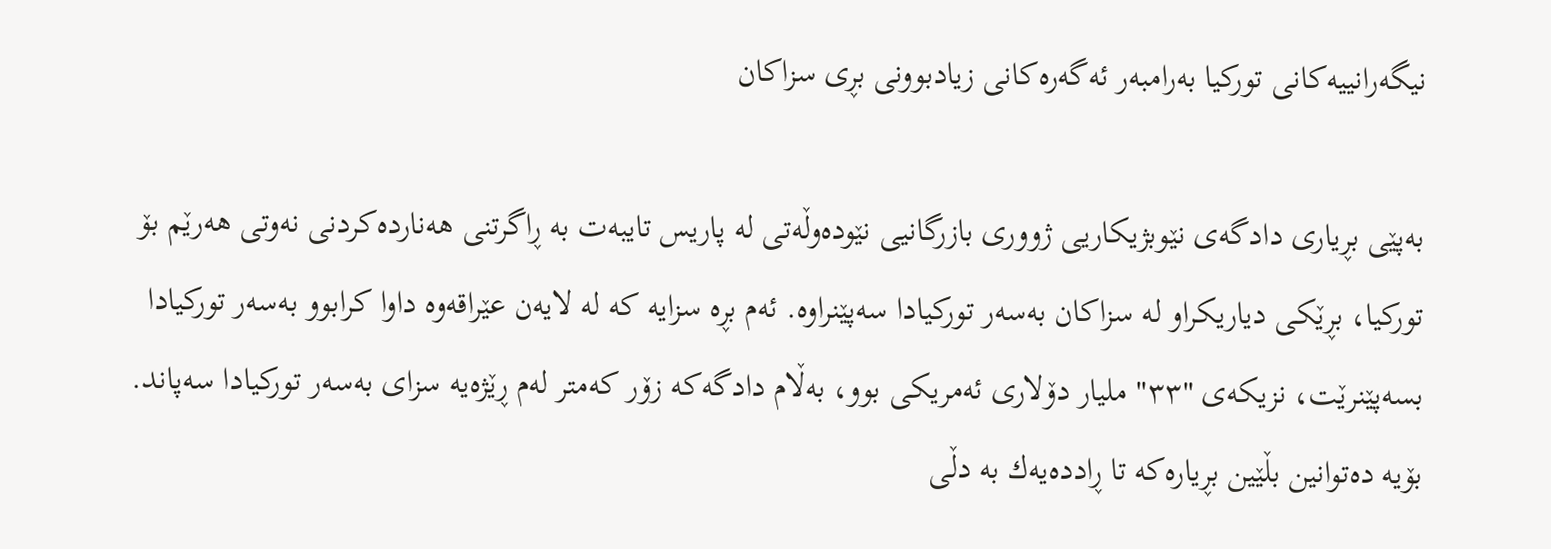نیگه‌رانییه‌كانی توركیا به‌رامبه‌ر ئه‌گه‌ره‌كانی زیادبوونی بڕی سزاكان

به‌پێی بڕیاری دادگه‌ی نێوبژیكاریی ژووری بازرگانیی نێوده‌وڵه‌تی له‌ پاریس تایبه‌ت به‌ ڕاگرتنی هه‌نارده‌كردنی نه‌وتی هه‌رێم بۆ توركیا، بڕێكی دیاریكراو له‌ سزاكان به‌سه‌ر توركیادا سه‌پێنراوه‌. ئه‌م بڕه‌ سزایه‌ كه‌ له‌ لایه‌ن عێراقه‌وه‌ داوا كرابوو بەسه‌ر توركیادا بسه‌پێنرێت‌، نزیكه‌ی "٣٣" ملیار دۆلاری ئه‌مریكی بوو، به‌ڵام دادگه‌كه‌ زۆر كه‌متر له‌م ڕێژه‌یه‌ سزای به‌سه‌ر توركیادا سه‌پاند‌. بۆیه‌ ده‌توانین بڵێین بڕیاره‌كه‌ تا ڕادده‌یه‌ك به‌ دڵی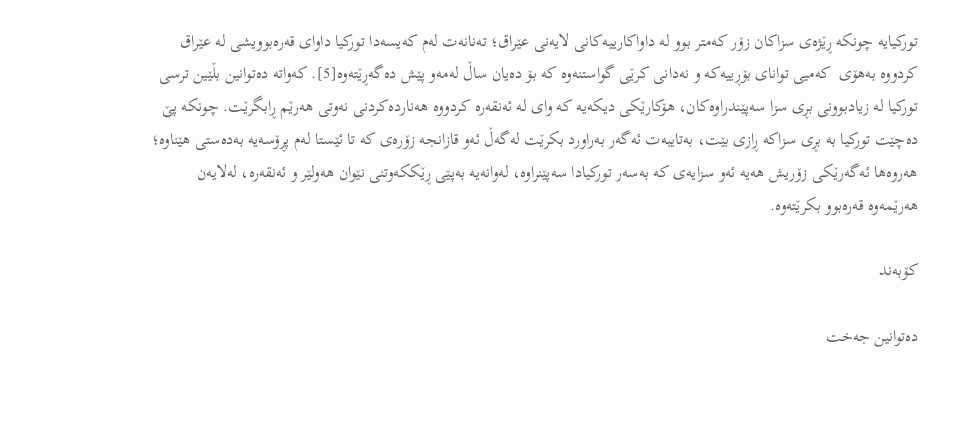توركیایه‌ چونكه‌ ڕێژه‌ی سزاكان زۆر كه‌متر بوو له‌ داواكارییه‌كانی لایه‌نی عێراق؛ ته‌نانه‌ت له‌م كه‌یسه‌دا توركیا داوای قه‌ره‌بوویشی له‌ عێراق كردووه‌ به‌هۆی  كه‌میی توانای بۆڕییه‌كه‌ و نه‌دانی كرێی گواستنه‌وه‌ كه‌ بۆ ده‌یان ساڵ له‌مه‌و پێش ده‌گه‌ڕێته‌وه‌[5]. كه‌واته‌ ده‌توانین بڵێین ترسی توركیا له‌ زیادبوونی بڕی سزا سه‌پێندراوه‌كان، هۆكارێكی دیكه‌یه‌ كه‌ وای له‌ ئه‌نقه‌ره‌ كردووه‌ هه‌نارده‌كردنی نه‌وتی هه‌رێم ڕابگرێت. چونكه‌ پێ ده‌چێت توركیا به‌ بڕی سزاكه‌ ڕازی بێت، به‌تایبه‌ت ئه‌گه‌ر به‌راورد بكرێت له‌گه‌ڵ ئه‌و قازانجه‌ زۆره‌ی كه‌ تا ئێستا له‌م پڕۆسه‌یه‌ به‌ده‌ستی هێناوه‌؛ هه‌روه‌ها ئه‌گه‌رێكی زۆریش هه‌یه‌ ئه‌و سزایه‌ی كه‌ به‌سه‌ر توركیادا سه‌پێنراوه‌، له‌وانه‌یه‌ به‌پێی ڕێكکه‌وتنی نێوان هه‌ولێر و ئه‌نقه‌ره‌، له‌لایه‌ن هه‌رێمه‌وه‌ قه‌ره‌بوو بكرێته‌وه‌.

كۆبه‌ند

ده‌توانین جه‌خت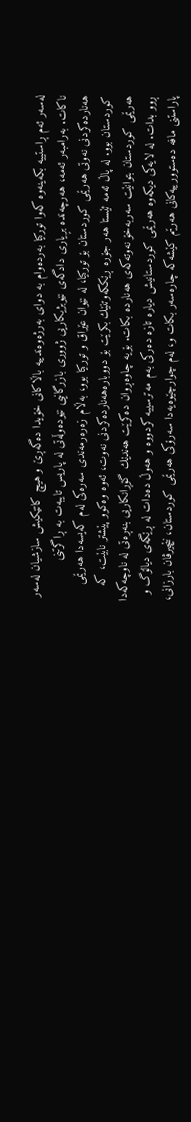له‌سه‌ر ئه‌م ڕاستییه‌ بكه‌ینه‌وه‌ كه‌وا توركیا به‌رده‌وام به‌ دوای به‌رژه‌وه‌ندییه‌ باڵاكانی خۆیدا ده‌گه‌ڕێ و هیچ كاتێكیش سازشیان له‌سه‌ر ناكات. به‌رامبه‌ر ئه‌مه،‌ هه‌رچه‌نده‌ بڕیاری دادگه‌ی نێوبژیكاریی ژووری بازرگانیی نێوده‌وڵه‌تی له‌ پاریس تایبه‌ت به‌ ڕاگرتنی هه‌نارده‌كردنی نه‌وتی هه‌رێمی کوردستان بۆ توركیا، له‌ نێوان عێراق و توركیا بوو، به‌ڵام زه‌ره‌رمه‌ندی سه‌ره‌كی له‌م كه‌یسەدا‌ هه‌رێمی كوردستان بوو. له‌ پاڵ ئه‌مه‌ ئێستا هه‌ر جۆره‌ ڕێكکه‌وتنێك بكرێت بۆ دووباره‌هه‌نارده‌كردنی نه‌وت، ئه‌وه‌ وه‌كوو پێشتر نابێت، كه‌ هه‌رێمی كوردستان بتوانێت سه‌ربه‌خۆ نه‌وته‌كه‌ی هه‌نارده‌ بكات. بۆیه‌ چاوه‌ڕوان ده‌كرێت هه‌ندێك گۆڕانكاریی بنه‌ڕه‌تی له‌ ناوچه‌كه‌دا ڕوو بدات. له‌ لایه‌كی دیكه‌وە هه‌رێمی كوردستانیش دیاره‌ تازه‌ ده‌ركی به‌م مه‌ترسییه‌ كردووه‌ و هه‌وڵ ده‌دات له‌ ڕێگه‌ی دیالۆگ و پاراستنی مافه‌ ده‌ستوورییه‌كانی هه‌رێم كێشه‌كه‌ چاره‌سه‌ر بكات و، له‌م چوارچێوه‌یه‌دا سه‌رۆكی هه‌رێمی کوردستان، نێچیرڤان بارزانی،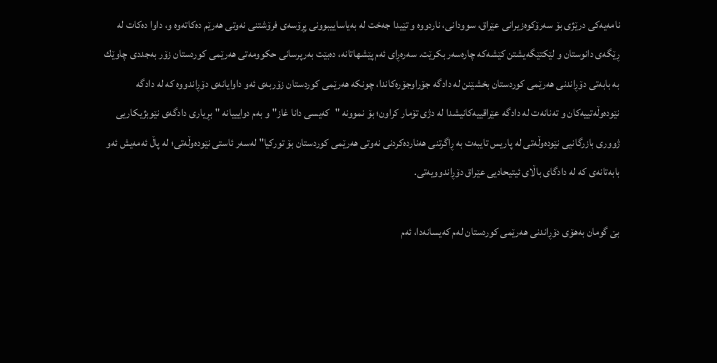نامه‌یه‌كی درێژی بۆ سه‌رۆكوه‌زیرانی عێراق، سوودانی، ناردووە و تێیدا جه‌خت له‌ به‌یاساییبوونی پڕۆسه‌ی فرۆشتنی نه‌وتی هه‌رێم ده‌كاته‌وه‌ و، داوا ده‌كات له‌ ڕێگه‌ی دانوستان و لێكتێگه‌یشتن كێشه‌كه‌ چاره‌سه‌ر بكرێت. سه‌ره‌ڕای ئه‌م پێشهاتانه‌، ده‌بێت به‌رپرسانی حكوومه‌تی هه‌رێمی كوردستان زۆر به‌جددی چاوێك به‌ بابه‌تی دۆڕاندنی هه‌رێمی كوردستان بخشێنن له‌ دادگه‌ جۆراوجۆره‌كاندا، چونكه‌ هه‌رێمی كوردستان زۆربه‌ی ئه‌و داوایانه‌ی‌ دۆڕاندووه‌ كه‌ له‌ دادگه‌ نێوده‌وڵه‌تییه‌كان و ته‌نانه‌ت له‌ دادگه‌ عێراقییه‌كانیشدا له‌ دژی تۆمار كراون؛ بۆ نموونه‌ "كه‌یسی دانا غاز" و به‌م دوایییانه‌ "بڕیاری دادگه‌ی نێوبژیكاریی ژووری بازرگانیی نێوده‌وڵه‌تی له‌ پاریس تایبه‌ت به‌ ڕاگرتنی هه‌نارده‌كردنی نه‌وتی هه‌رێمی کوردستان بۆ توركیا" له‌سه‌ر ئاستی نێوده‌وڵه‌تی؛ له‌ پاڵ ئه‌مه‌یش ئه‌و بابه‌تانه‌ی كه‌ له‌ دادگای باڵای ئیتیحادیی عێراق دۆڕاندوویه‌تی.

بێ گومان به‌هۆی دۆڕاندنی هه‌رێمی كوردستان له‌م كه‌یسانه‌دا،‌ ئه‌م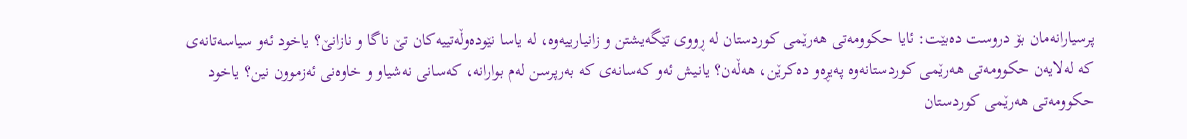پرسیارانه‌مان بۆ دروست ده‌بێت: ئایا حكوومه‌تی هه‌رێمی كوردستان له‌ ڕووی تێگه‌یشتن و زانیارییه‌وه‌، له‌ یاسا نێوده‌وڵه‌تییه‌كان تێ ناگا و نازانێ؟ یاخود ئه‌و سیاسه‌تانه‌ی كه‌ له‌لایه‌ن حكوومه‌تی هه‌رێمی كوردستانه‌وه‌ په‌یڕه‌و ده‌كرێن، هه‌ڵه‌ن؟ یانیش ئه‌و كه‌سانه‌ی كه‌ به‌رپرسن له‌م بوارانه،‌ كه‌سانی نه‌شیاو و خاوه‌نی ئه‌زموون نین؟ یاخود حكوومه‌تی هه‌رێمی كوردستان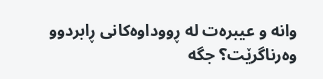وانه‌ و عیبره‌ت له‌ ڕووداوه‌كانی ڕابردوو وه‌رناگرێت؟ جگه‌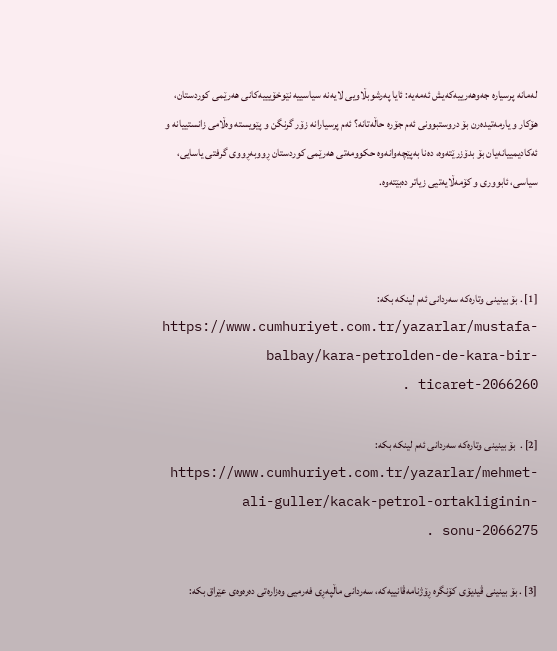له‌مانه‌ پرسیاره‌ جه‌وهه‌رییه‌كه‌یش ئه‌مه‌یه‌: ئایا په‌رشوبڵاویی لایه‌نه‌ سیاسییه‌ نێوخۆیییه‌كانی هه‌رێمی كوردستان، هۆكار و یارمه‌تیده‌رن بۆ دروستبوونی ئه‌م جۆره‌ حاڵه‌تانه‌؟ ئه‌م پرسیارانه‌ زۆر گرنگن و پێویستە وه‌ڵامی زانستییانه‌ و ئه‌كادیمییانه‌یان بۆ بدۆزرێته‌وە، دەنا به‌پێچه‌وانه‌وه‌ حكوومه‌تی هه‌رێمی كوردستان ڕووبه‌ڕووی گرفتی یاسایی، سیاسی، ئابووری و كۆمه‌ڵایه‌تیی زیاتر ده‌بێته‌وه‌.



[1] . بۆ بینینی وتاره‌كه‌ سه‌ردانی ئه‌م لینكه‌ بكه‌: https://www.cumhuriyet.com.tr/yazarlar/mustafa-balbay/kara-petrolden-de-kara-bir-ticaret-2066260 .

[2] .  بۆ بینینی وتاره‌كه‌ سه‌ردانی ئه‌م لینكه‌ بكه‌: https://www.cumhuriyet.com.tr/yazarlar/mehmet-ali-guller/kacak-petrol-ortakliginin-sonu-2066275 .

[3] . بۆ بینینی ڤیدیۆی كۆنگره‌ ڕۆژنامه‌ڤانییه‌كه،‌ سه‌ردانی ماڵپه‌ڕی فه‌رمیی وه‌زاره‌تی ده‌ره‌وه‌ی عێراق بكه‌: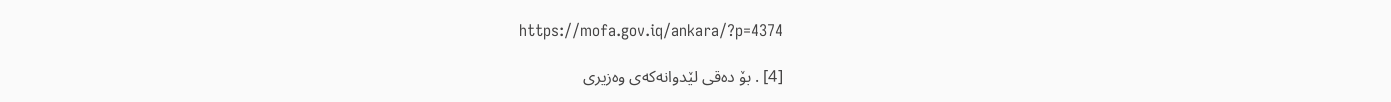https://mofa.gov.iq/ankara/?p=4374

[4] . بۆ ده‌قی لێدوانه‌كه‌ی وه‌زیری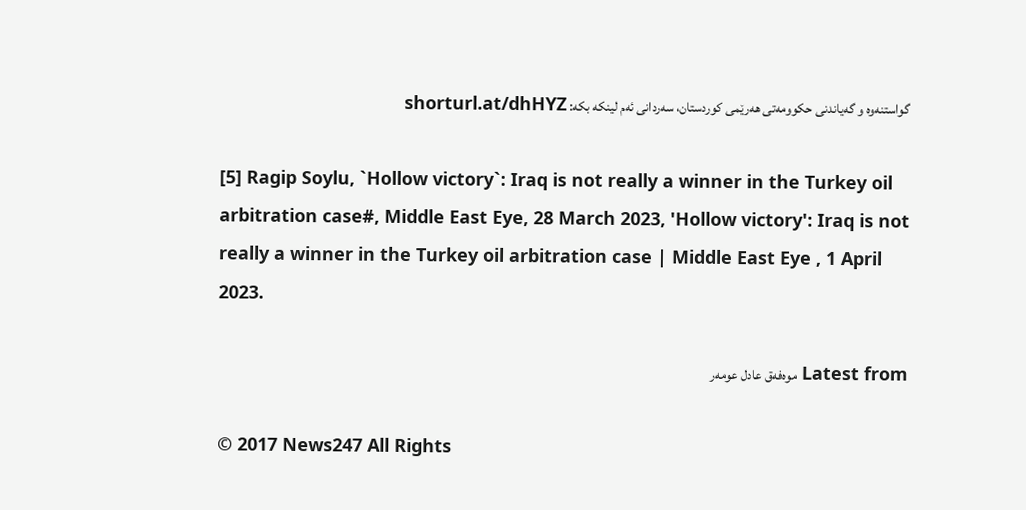گواستنه‌وه‌ و گه‌یاندنی حكوومه‌تی هه‌رێمی كوردستان، سه‌ردانی ئه‌م لینكه‌ بكه‌: shorturl.at/dhHYZ

[5] Ragip Soylu, `Hollow victory`: Iraq is not really a winner in the Turkey oil arbitration case#, Middle East Eye, 28 March 2023, 'Hollow victory': Iraq is not really a winner in the Turkey oil arbitration case | Middle East Eye , 1 April 2023.

Latest from موه‌فه‌ق عادل عومه‌ر

© 2017 News247 All Rights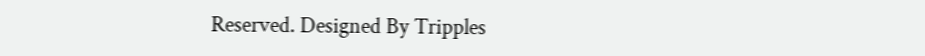Reserved. Designed By Tripples